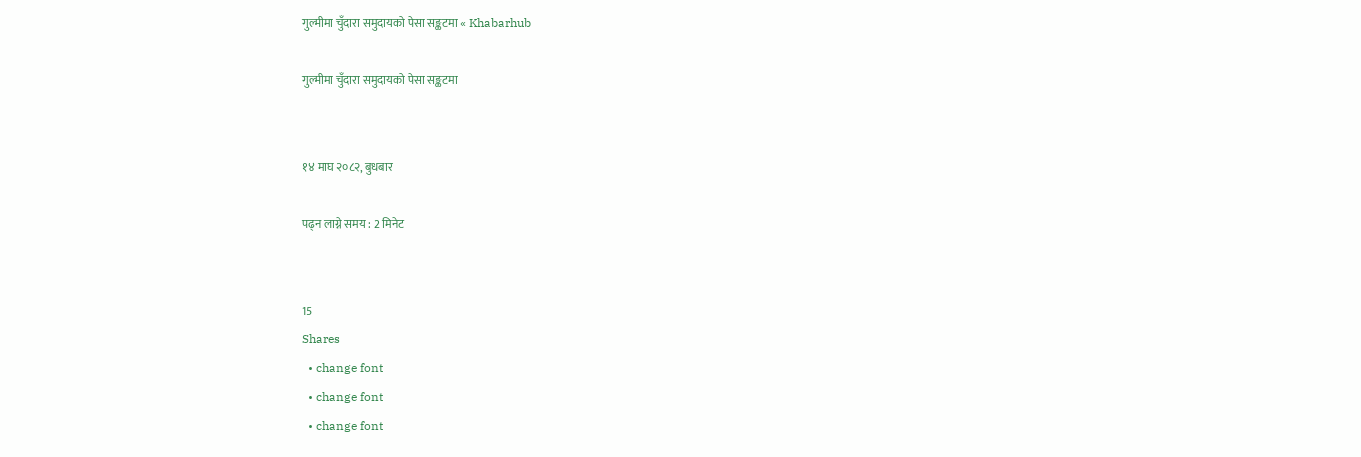गुल्मीमा चुँदारा समुदायको पेसा सङ्कटमा « Khabarhub

गुल्मीमा चुँदारा समुदायको पेसा सङ्कटमा


१४ माघ २०८२, बुधबार

पढ्न लाग्ने समय : 2 मिनेट


15
Shares
  • change font
  • change font
  • change font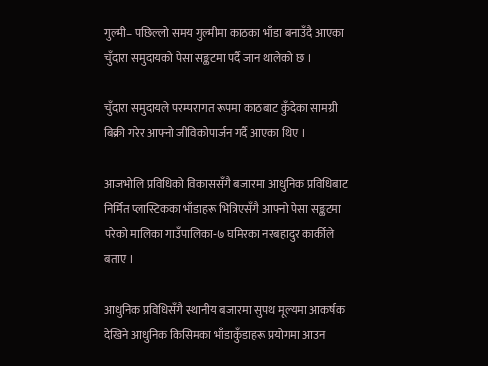गुल्मी– पछिल्लो समय गुल्मीमा काठका भाँडा बनाउँदै आएका चुँदारा समुदायको पेसा सङ्कटमा पर्दै जान थालेको छ ।

चुँदारा समुदायले परम्परागत रूपमा काठबाट कुँदेका सामग्री बिक्री गरेर आफ्नो जीविकोपार्जन गर्दै आएका थिए ।

आजभोलि प्रविधिको विकाससँगै बजारमा आधुनिक प्रविधिबाट निर्मित प्लास्टिकका भाँडाहरू भित्रिएसँगै आफ्नो पेसा सङ्कटमा परेको मालिका गाउँपालिका‐७ घमिरका नरबहादुर कार्कीले बताए ।

आधुनिक प्रविधिसँगै स्थानीय बजारमा सुपथ मूल्यमा आकर्षक देखिने आधुनिक किसिमका भाँडाकुँडाहरू प्रयोगमा आउन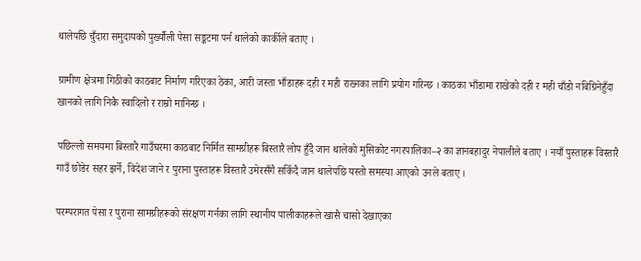थालेपछि चुँदारा समुदायको पुर्ख्यौली पेसा सङ्कटमा पर्न थालेको कार्कीले बताए ।

ग्रामीण क्षेत्रमा गिठीको काठबाट निर्माण गरिएका ठेका, आरी जस्ता भाँडाहरू दही र मही राख्नका लागि प्रयोग गरिन्छ । काठका भाँडामा राखेको दही र मही चाँडो नबिग्रिनेहुँदा खानको लागि निकै स्वादिलो र राम्रो मानिन्छ ।

पछिल्लो समयमा बिस्तारै गाउँघरमा काठबाट निर्मित सामग्रीहरू बिस्तारै लोप हुँदै जान थालेको मुसिकोट नगरपालिका–२ का ज्ञानबहादुर नेपालीले बताए । नयाँ पुस्ताहरू विस्तारै गाउँ छोडेर सहर झर्ने, विदेश जाने र पुराना पुस्ताहरू विस्तारै उमेरसँगै सकिँदै जान थालेपछि यस्तो समस्या आएको उनले बताए ।

परम्परागत पेसा र पुराना सामग्रीहरूको संरक्षण गर्नका लागि स्थानीय पालीकाहरूले खासै चासो देखाएका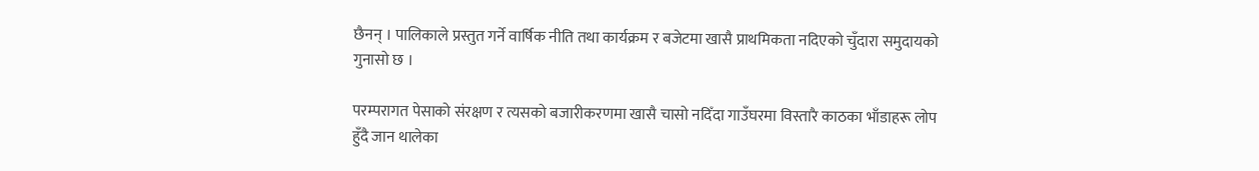छैनन् । पालिकाले प्रस्तुत गर्ने वार्षिक नीति तथा कार्यक्रम र बजेटमा खासै प्राथमिकता नदिएको चुँदारा समुदायको गुनासो छ ।

परम्परागत पेसाको संरक्षण र त्यसको बजारीकरणमा खासै चासो नदिँदा गाउँघरमा विस्तारै काठका भाँडाहरू लोप हुँदै जान थालेका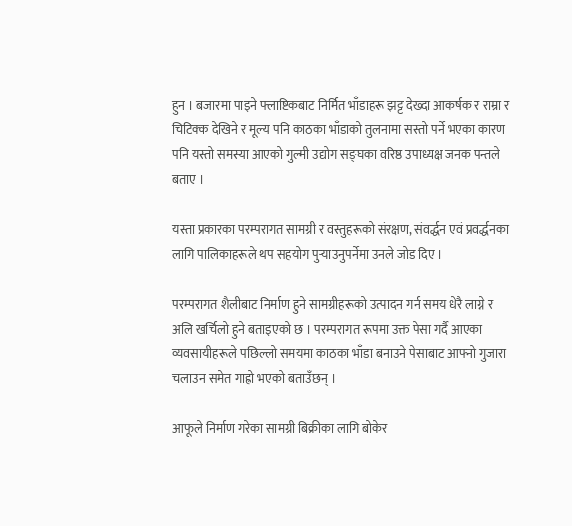हुन । बजारमा पाइने फ्लाष्टिकबाट निर्मित भाँडाहरू झट्ट देख्दा आकर्षक र राम्रा र चिटिक्क देखिने र मूल्य पनि काठका भाँडाको तुलनामा सस्तो पर्ने भएका कारण पनि यस्तो समस्या आएको गुल्मी उद्योग सङ्घका वरिष्ठ उपाध्यक्ष जनक पन्तले बताए ।

यस्ता प्रकारका परम्परागत सामग्री र वस्तुहरूको संरक्षण, संवर्द्धन एवं प्रवर्द्धनका लागि पालिकाहरूले थप सहयोग पुर्‍याउनुपर्नेमा उनले जोड दिए ।

परम्परागत शैलीबाट निर्माण हुने सामग्रीहरूको उत्पादन गर्न समय धेरै लाग्ने र अलि खर्चिलो हुने बताइएको छ । परम्परागत रूपमा उक्त पेसा गर्दै आएका व्यवसायीहरूले पछिल्लो समयमा काठका भाँडा बनाउने पेसाबाट आफ्नो गुजारा चलाउन समेत गाह्रो भएको बताउँछन् ।

आफूले निर्माण गरेका सामग्री बिक्रीका लागि बोकेर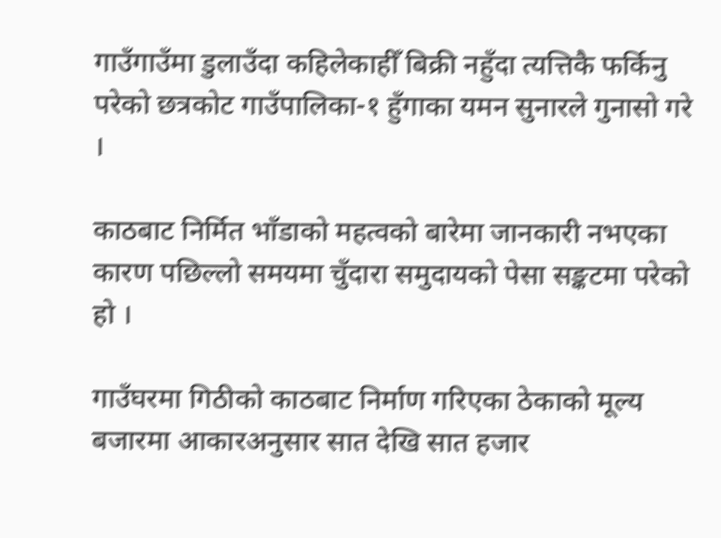गाउँगाउँमा डुलाउँदा कहिलेकाहीँ बिक्री नहुँदा त्यत्तिकै फर्किनु परेको छत्रकोट गाउँपालिका‐१ हुँगाका यमन सुनारले गुनासो गरे ।

काठबाट निर्मित भाँडाको महत्वको बारेमा जानकारी नभएका कारण पछिल्लो समयमा चुँदारा समुदायको पेसा सङ्कटमा परेको हो ।

गाउँघरमा गिठीको काठबाट निर्माण गरिएका ठेकाको मूल्य बजारमा आकारअनुसार सात देखि सात हजार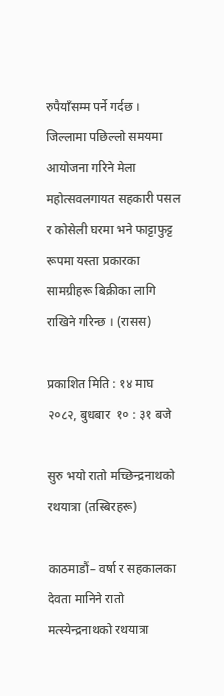रुपैयाँसम्म पर्ने गर्दछ । जिल्लामा पछिल्लो समयमा आयोजना गरिने मेला महोत्सवलगायत सहकारी पसल र कोसेली घरमा भने फाट्टाफुट्ट रूपमा यस्ता प्रकारका सामग्रीहरू बिक्रीका लागि राखिने गरिन्छ । (रासस)

प्रकाशित मिति : १४ माघ २०८२, बुधबार  १० : ३१ बजे

सुरु भयो रातो मच्छिन्द्रनाथको रथयात्रा (तस्बिरहरू)

काठमाडौं– वर्षा र सहकालका देवता मानिने रातो मत्स्येन्द्रनाथको रथयात्रा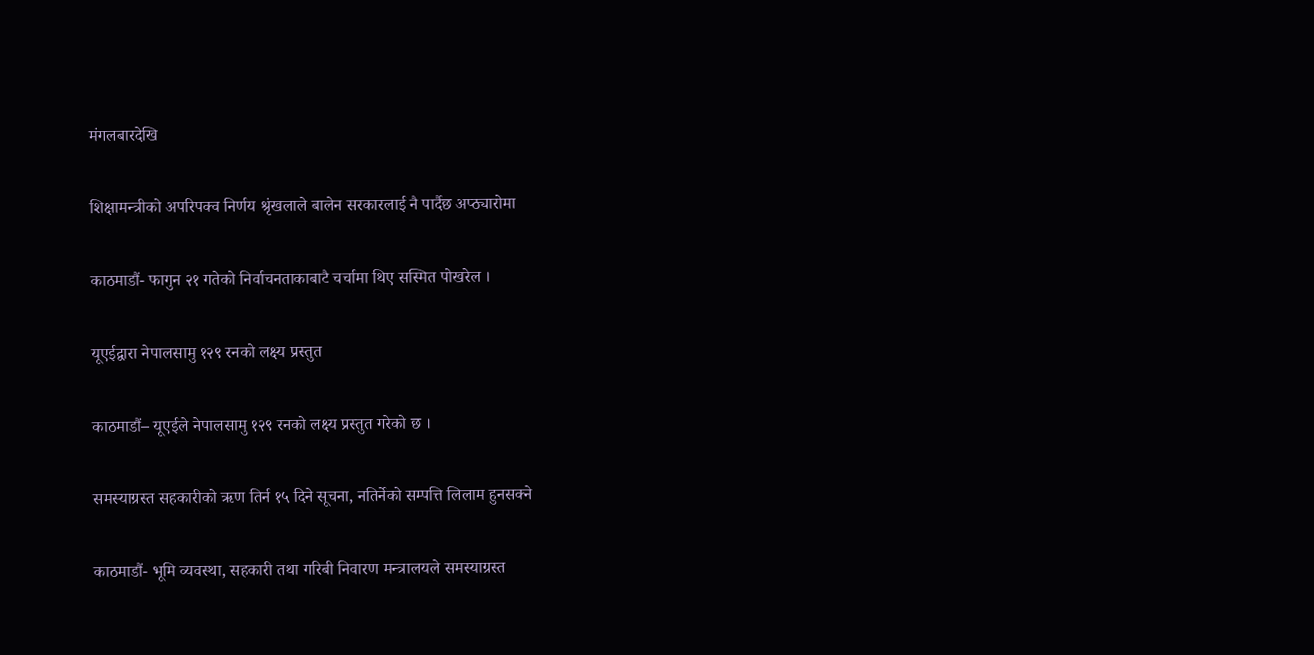मंगलबारदेखि

शिक्षामन्त्रीको अपरिपक्व निर्णय श्रृंखलाले बालेन सरकारलाई नै पार्दैछ अप्ठ्यारोमा

काठमाडौं- फागुन २१ गतेको निर्वाचनताकाबाटै चर्चामा थिए सस्मित पोखरेल ।

यूएईद्वारा नेपालसामु १२९ रनको लक्ष्य प्रस्तुत

काठमाडौं– यूएईले नेपालसामु १२९ रनको लक्ष्य प्रस्तुत गरेको छ ।

समस्याग्रस्त सहकारीको ऋण तिर्न १५ दिने सूचना, नतिर्नेको सम्पत्ति लिलाम हुनसक्ने

काठमाडौं- भूमि व्यवस्था, सहकारी तथा गरिबी निवारण मन्त्रालयले समस्याग्रस्त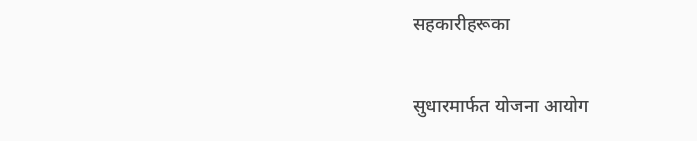सहकारीहरूका

सुधारमार्फत योजना आयोग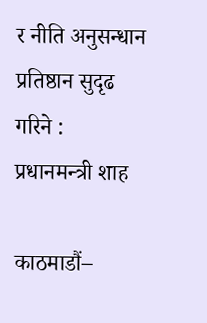र नीति अनुसन्धान प्रतिष्ठान सुदृढ गरिने : प्रधानमन्त्री शाह

काठमाडौं–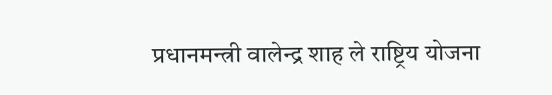प्रधानमन्त्री वालेन्द्र शाह ले राष्ट्रिय योजना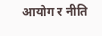आयोग र नीति